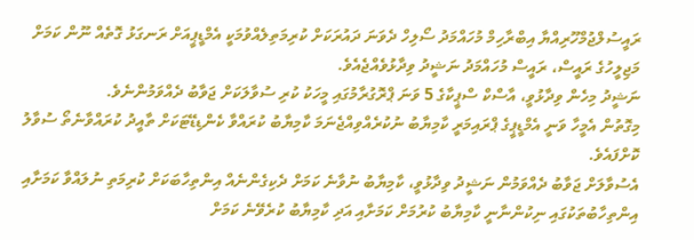ރައީސުލްޖުމްހޫރިއްޔާ އިބްރާހިމް މުހައްމަދު ސޯލިހް ދެވަނަ ދައުރަކަށް ކުރިމަތިލެއްވުމަކީ އެމްޑީޕީއަށް ރަނގަޅު ގޮތެއް ނޫން ކަމަށް މަޖިލީހުގެ ރައީސް، ރައީސް މުހައްމަދު ނަޝީދު ވިދާޅުވެއްޖެއެވެ.
ނަޝީދު މިހެން ވިދާޅުވީ، އާސްކް ސްޕީކާގެ 5 ވަނަ ޕްރޮގުރާމުގައި މީހަކު ކުރި ސުވާލަކަށް ޖަވާބު ދެއްވަމުންނެވެ.
މިގޮތުން އެމީހާ ވަނީ އެމްޑީޕީގެ ޕްރައިމަރީ ކާމިޔާބު ނުކުރެއްވިއްޖެނަމަ ކާމިޔާބު ކުރައްވާ ކެންޑިޑޭޓަކަށް ތާއީދު ކުރައްވާނެތޯ ސުވާލު ކޮށްފައެވެ.
އެސުވާލަށް ޖަވާބު ދެއްވަމުން ނަޝީދު ވިދާޅުވީ، ކާމިޔާބު ނުވާނެ ކަމަށް ދެކިގެންނެއް އިންތިހާބަކަށް ކުރިމަތި ނުލައްވާ ކަމަށާއި އިންތިހާބުތަކުގައި ނިކުންނާނީ ކާމިޔާބު ކުރުމަށް ކަމަށާއި އަދި ކާމިޔާބު ކުރެވޭނެ ކަމަށް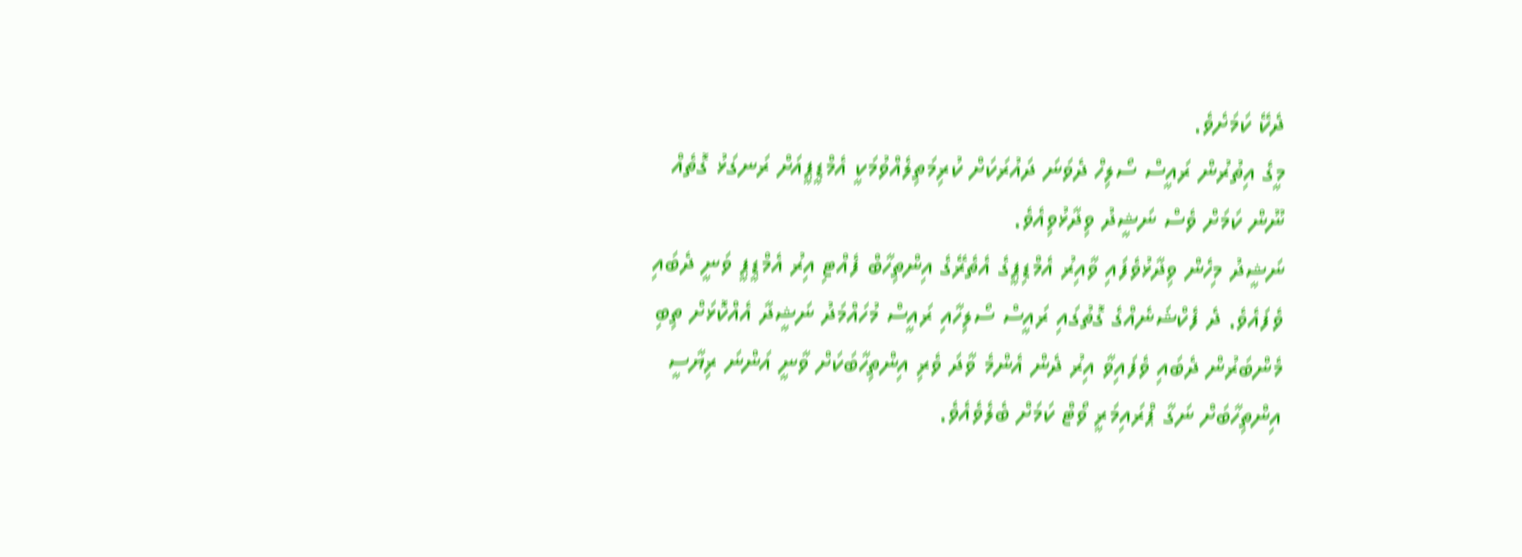ދެކޭ ކަމަށެވެ.
މީގެ އިތުރުން ރައީސް ސޯލިހް ދެވަނަ ދައުރަކަށް ކުރިމަތިލެއްވުމަކީ އެމްޑީޕީއަށް ރަނގަޅު ގޮތެއް ނޫން ކަމަށް ވެސް ނަޝީދު ވިދާޅުވިއެވެ.
ނަޝީދު މިހެން ވިދާޅުވެފައި ވާއިރު އެމްޑިޕީގެ އެތެރޭގެ އިންތިހާބް ފެއްޓި އިރު އެމްޑީޕީ ވަނީ ދެބައި ވެފައެވެ. ދެ ފެކްޝަނެއްގެ ގޮތުގައި ރައީސް ސޯލިހާއި ރައީސް މުހައްމަދު ނަޝީދާ އެއްކޮޅަށް ތިބި މެންބަރުން ދެބައި ވެފައިވާ އިރު ދެން އެންމެ ވާދަ ވެރި އިންތިހާބަކަށް ވާނީ އަންނަ ރިޔާސީ އިންތިހާބަށް ނަގާ ޕްރައިމަރީ ވޯޓް ކަމަށް ބެލެވެއެވެ.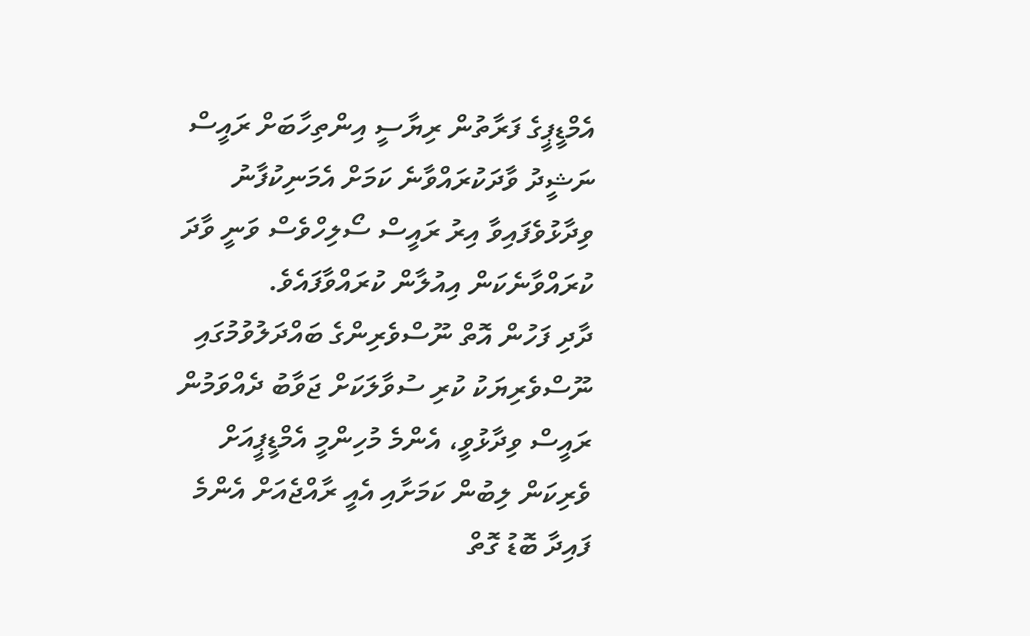އެމްޑީޕީގެ ފަރާތުން ރިޔާސީ އިންތިހާބަށް ރައީސް ނަޝީދު ވާދަކުރައްވާނެ ކަމަށް އެމަނިކުފާނު ވިދާޅުވެފައިވާ އިރު ރައީސް ސޯލިހްވެސް ވަނީ ވާދަ ކުރައްވާނެކަން އިއުލާން ކުރައްވާފައެވެ.
ދާދި ފަހުން އޮތް ނޫސްވެރިންގެ ބައްދަލުވުމުގައި ނޫސްވެރިޔަކު ކުރި ސުވާލަކަށް ޖަވާބު ދެއްވަމުން ރައީސް ވިދާޅުވީ، އެންމެ މުހިންމީ އެމްޑީޕީއަށް ވެރިކަން ލިބުން ކަމަށާއި އެއީ ރާއްޖެއަށް އެންމެ ފައިދާ ބޮޑު ގޮތް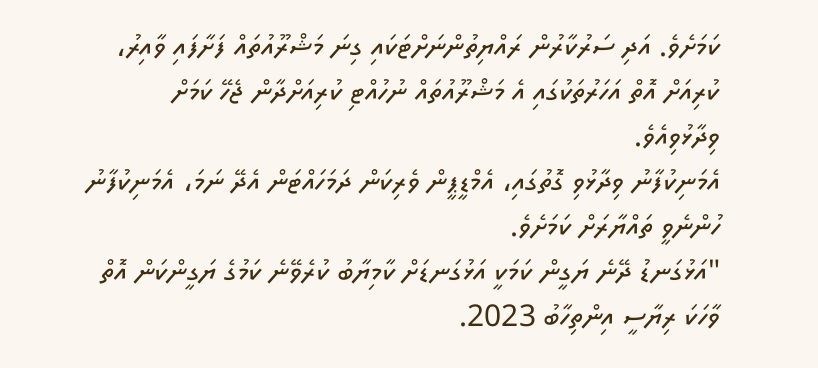ކަމަށެވެ. އަދި ސަރުކާރުން ރައްޔިތުންނަށްޓަކައި ގިނަ މަޝްރޫއުތައް ފަށާފައި ވާއިރު، ކުރިއަށް އޮތް އަހަރުތަކުގައި އެ މަޝްރޫއުތައް ނުހުއްޓި ކުރިއަށްދާން ޖެހޭ ކަމަށް ވިދާޅުވިއެވެ.
އެމަނިކުފާނު ވިދާޅުވި ގޮތުގައި، އެމްޑީޕީން ވެރިކަން ދަމަހައްޓަން އެދޭ ނަމަ، އެމަނިކުފާނު ހުންނެވީ ތައްޔާރަށް ކަމަށެވެ.
"އަޅުގަނޑު ދޭނެ ޔަގީން ކަމަކީ އަޅުގަނޑަށް ކާމިޔާބު ކުރެވޭނެ ކަމުގެ ޔަގީންކަން އޮތް ވާހަކަ ރިޔާސީ އިންތިހާބު 2023.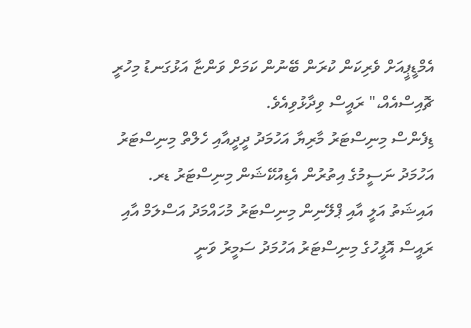އެމްޑީޕީއަށް ވެރިކަން ކުރަން ބޭނުން ކަމަށް ވަންޏާ އަޅުގަނޑު މިހުރީ ޗޮއިސްއެއް،" ރައީސް ވިދާޅުވިއެވެ.
ޑިފެންސް މިނިސްޓަރު މާރިޔާ އަހުމަދު ދީދީއާއި ހެލްތް މިނިސްޓަރު އަހުމަދު ނަސީމުގެ އިތުރުން އެޑިއުކޭޝަން މިނިސްޓަރު ޑރ. އައިޝަތު އަލީ އާއި ޕްލޭނިން މިނިސްޓަރު މުހައްމަދު އަސްލަމް އާއި ރައީސް އޮފީހުގެ މިނިސްޓަރު އަހުމަދު ސަމީރު ވަނީ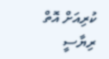ކުރިއަށް އޮތް ރިޔާސީ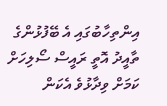އިންތިހާބުގައި އެ ބޭފުޅުންގެ ތާއީދު އޮތީ ރައީސް ސޯލިހަށް ކަމަށް ވިދާޅުވެ އެކަން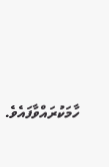ހާމަކުރައްވާފައެވެ.